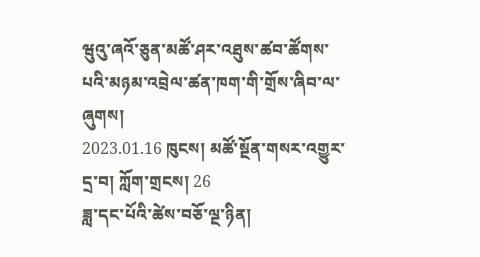ཝུའུ་ཞའོ་ཅུན་མཚོ་ཤར་འཐུས་ཚབ་ཚོགས་པའི་མཉམ་འབྲེལ་ཚན་ཁག་གི་གྲོས་ཞིབ་ལ་ཞུགས།
2023.01.16 ཁུངས། མཚོ་སྔོན་གསར་འགྱུར་དྲ་བ། ཀློག་གྲངས། 26
ཟླ་དང་པོའི་ཚེས་བཅོ་ལྔ་ཉིན།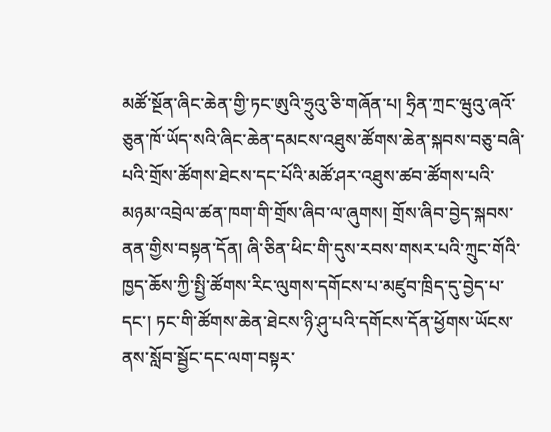མཚོ་སྔོན་ཞིང་ཆེན་གྱི་ཏང་ཨུའི་ཧྲུའུ་ཅི་གཞོན་པ། ཧྲིན་ཀྲང་ཝུའུ་ཞའོ་ཅུན་ཁོ་ཡོད་སའི་ཞིང་ཆེན་དམངས་འཐུས་ཚོགས་ཆེན་སྐབས་བཅུ་བཞི་པའི་གྲོས་ཚོགས་ཐེངས་དང་པོའི་མཚོ་ཤར་འཐུས་ཚབ་ཚོགས་པའི་མཉམ་འབྲེལ་ཚན་ཁག་གི་གྲོས་ཞིབ་ལ་ཞུགས། གྲོས་ཞིབ་བྱེད་སྐབས་ནན་གྱིས་བསྟན་དོན། ཞི་ཅིན་ཕིང་གི་དུས་རབས་གསར་པའི་ཀྲུང་གོའི་ཁྱད་ཆོས་ཀྱི་སྤྱི་ཚོགས་རིང་ལུགས་དགོངས་པ་མཛུབ་ཁྲིད་དུ་བྱེད་པ་དང་། ཏང་གི་ཚོགས་ཆེན་ཐེངས་ཉི་ཤུ་པའི་དགོངས་དོན་ཕྱོགས་ཡོངས་ནས་སློབ་སྦྱོང་དང་ལག་བསྟར་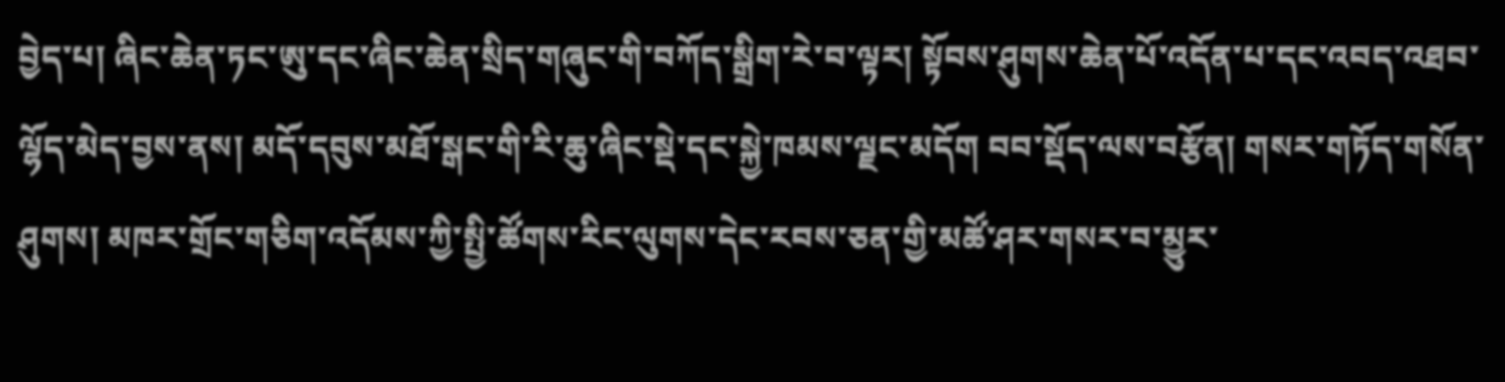བྱེད་པ། ཞིང་ཆེན་ཏང་ཨུ་དང་ཞིང་ཆེན་སྲིད་གཞུང་གི་བཀོད་སྒྲིག་རེ་བ་ལྟར། སྟོབས་ཤུགས་ཆེན་པོ་འདོན་པ་དང་འབད་འཐབ་ལྷོད་མེད་བྱས་ནས། མདོ་དབུས་མཐོ་སྒང་གི་རི་ཆུ་ཞིང་སྡེ་དང་སྐྱེ་ཁམས་ལྗང་མདོག བབ་སྡོད་ལས་བརྩོན། གསར་གཏོད་གསོན་ཤུགས། མཁར་གྲོང་གཅིག་འདོམས་ཀྱི་སྤྱི་ཚོགས་རིང་ལུགས་དེང་རབས་ཅན་གྱི་མཚོ་ཤར་གསར་བ་མྱུར་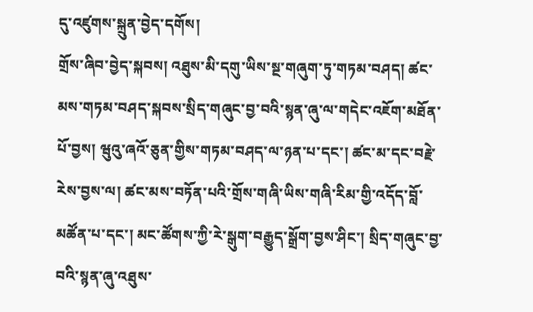དུ་འཛུགས་སྐྲུན་བྱེད་དགོས།
གྲོས་ཞིབ་བྱེད་སྐབས། འཐུས་མི་དགུ་ཡིས་སྔ་གཞུག་ཏུ་གཏམ་བཤད། ཚང་མས་གཏམ་བཤད་སྐབས་སྲིད་གཞུང་བྱ་བའི་སྙན་ཞུ་ལ་གདེང་འཇོག་མཐོན་པོ་བྱས། ཝུའུ་ཞའོ་ཅུན་གྱིས་གཏམ་བཤད་ལ་ཉན་པ་དང་། ཚང་མ་དང་བརྗེ་རེས་བྱས་ལ། ཚང་མས་བཏོན་པའི་གྲོས་གཞི་ཡིས་གཞི་རིམ་གྱི་འདོད་བློ་མཚོན་པ་དང་། མང་ཚོགས་ཀྱི་རེ་སྒུག་བརྒྱུད་སྒྲོག་བྱས་ཤིང་། སྲིད་གཞུང་བྱ་བའི་སྙན་ཞུ་འཐུས་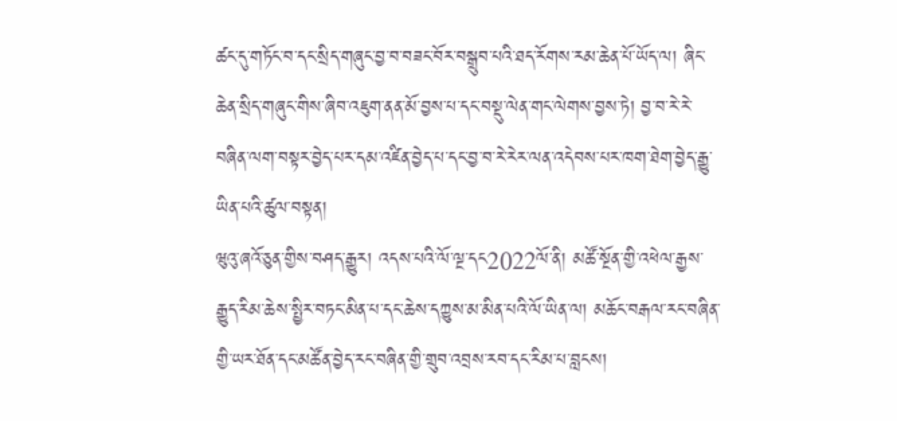ཚང་དུ་གཏོང་བ་དང་སྲིད་གཞུང་བྱ་བ་བཟང་བོར་བསྒྲུབ་པའི་ཐད་རོགས་རམ་ཆེན་པོ་ཡོད་ལ། ཞིང་ཆེན་སྲིད་གཞུང་གིས་ཞིབ་འཇུག་ནན་མོ་བྱས་པ་དང་བསྡུ་ལེན་གང་ལེགས་བྱས་ཏེ། བྱ་བ་རེ་རེ་བཞིན་ལག་བསྟར་བྱེད་པར་དམ་འཛིན་བྱེད་པ་དང་བྱ་བ་རེ་རེར་ལན་འདེབས་པར་ཁག་ཐེག་བྱེད་རྒྱུ་ཡིན་པའི་ཚུལ་བསྟན།
ཝུའུ་ཞའོ་ཅུན་གྱིས་བཤད་རྒྱུར། འདས་པའི་ལོ་ལྔ་དང2022ལོ་ནི། མཚོ་སྔོན་གྱི་འཕེལ་རྒྱས་རྒྱུད་རིམ་ཆེས་སྤྱིར་བཏང་མིན་པ་དང་ཆེས་དཀྱུས་མ་མིན་པའི་ལོ་ཡིན་ལ། མཆོང་བརྒལ་རང་བཞིན་གྱི་ཡར་ཐོན་དང་མཚོན་བྱེད་རང་བཞིན་གྱི་གྲུབ་འབྲས་རབ་དང་རིམ་པ་བླངས།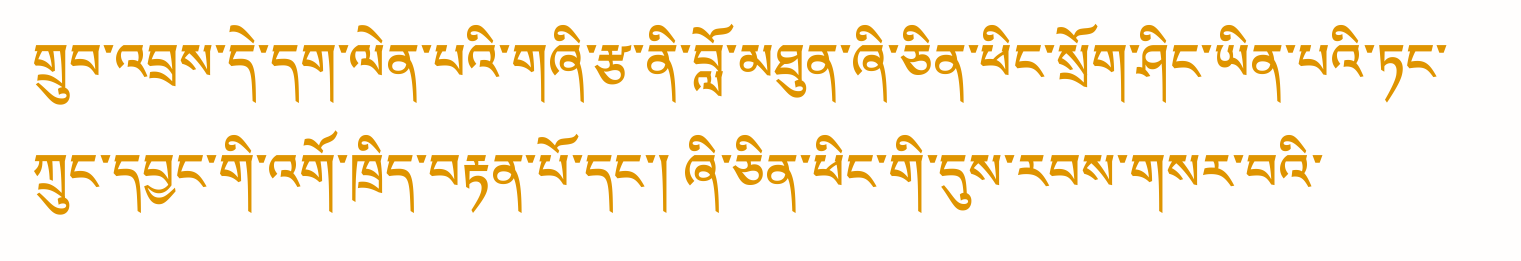གྲུབ་འབྲས་དེ་དག་ལེན་པའི་གཞི་རྩ་ནི་བློ་མཐུན་ཞི་ཅིན་ཕིང་སྲོག་ཤིང་ཡིན་པའི་ཏང་ཀྲུང་དབྱང་གི་འགོ་ཁྲིད་བརྟན་པོ་དང་། ཞི་ཅིན་ཕིང་གི་དུས་རབས་གསར་བའི་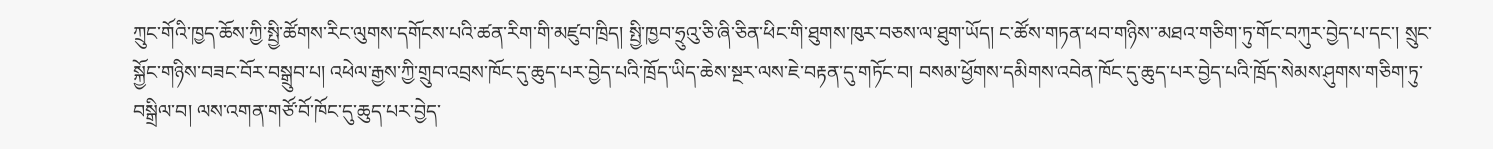ཀྲུང་གོའི་ཁྱད་ཆོས་ཀྱི་སྤྱི་ཚོགས་རིང་ལུགས་དགོངས་པའི་ཚན་རིག་གི་མཛུབ་ཁྲིད། སྤྱི་ཁྱབ་ཧྲུའུ་ཅི་ཞི་ཅིན་ཕིང་གི་ཐུགས་ཁུར་བཅས་ལ་ཐུག་ཡོད། ང་ཚོས་གཏན་ཕབ་གཉིས་་མཐའ་གཅིག་ཏུ་གོང་བཀུར་བྱེད་པ་དང་། སྲུང་སྐྱོང་གཉིས་བཟང་བོར་བསྒྲུབ་པ། འཕེལ་རྒྱས་ཀྱི་གྲུབ་འབྲས་ཁོང་དུ་ཆུད་པར་བྱེད་པའི་ཁྲོད་ཡིད་ཆེས་སྔར་ལས་ཇེ་བརྟན་དུ་གཏོང་བ། བསམ་ཕྱོགས་དམིགས་འབེན་ཁོང་དུ་ཆུད་པར་བྱེད་པའི་ཁྲོད་སེམས་ཤུགས་གཅིག་ཏུ་བསྒྲིལ་བ། ལས་འགན་གཙོ་བོ་ཁོང་དུ་ཆུད་པར་བྱེད་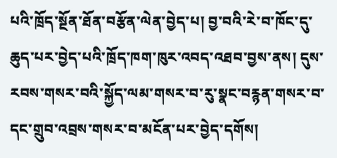པའི་ཁྲོད་སྔོན་ཐོན་བརྩོན་ལེན་བྱེད་པ། བྱ་བའི་རེ་བ་ཁོང་དུ་ཆུད་པར་བྱེད་པའི་ཁྲོད་ཁག་ཁུར་འབད་འཐབ་བྱས་ནས། དུས་རབས་གསར་བའི་སྐྱོད་ལམ་གསར་བ་རུ་སྣང་བརྙན་གསར་བ་དང་གྲུབ་འབྲས་གསར་བ་མངོན་པར་བྱེད་དགོས།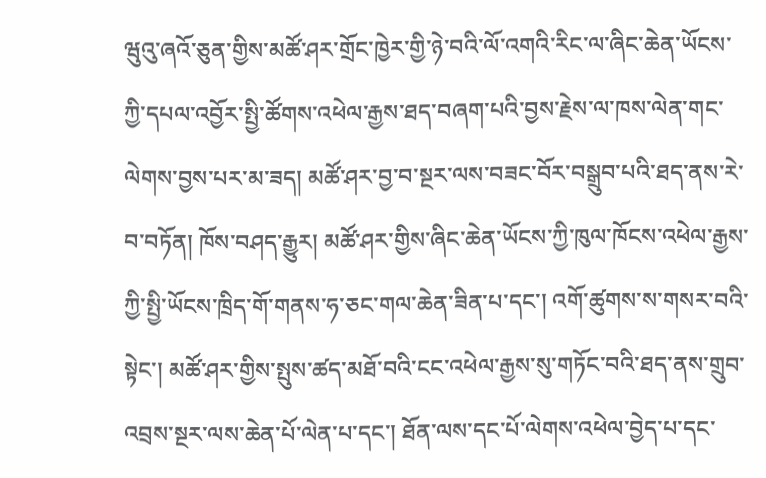ཝུའུ་ཞའོ་ཅུན་གྱིས་མཚོ་ཤར་གྲོང་ཁྱེར་གྱི་ཉེ་བའི་ལོ་འགའི་རིང་ལ་ཞིང་ཆེན་ཡོངས་ཀྱི་དཔལ་འབྱོར་སྤྱི་ཚོགས་འཕེལ་རྒྱས་ཐད་བཞག་པའི་བྱས་རྗེས་ལ་ཁས་ལེན་གང་ལེགས་བྱས་པར་མ་ཟད། མཚོ་ཤར་བྱ་བ་སྔར་ལས་བཟང་བོར་བསྒྲུབ་པའི་ཐད་ནས་རེ་བ་བཏོན། ཁོས་བཤད་རྒྱུར། མཚོ་ཤར་གྱིས་ཞིང་ཆེན་ཡོངས་ཀྱི་ཁུལ་ཁོངས་འཕེལ་རྒྱས་ཀྱི་སྤྱི་ཡོངས་ཁྲིད་གོ་གནས་ཧ་ཅང་གལ་ཆེན་ཟིན་པ་དང་། འགོ་ཚུགས་ས་གསར་བའི་སྟེང་། མཚོ་ཤར་གྱིས་སྤུས་ཚད་མཐོ་བའི་ངང་འཕེལ་རྒྱས་སུ་གཏོང་བའི་ཐད་ནས་གྲུབ་འབྲས་སྔར་ལས་ཆེན་པོ་ལེན་པ་དང་། ཐོན་ལས་དང་པོ་ལེགས་འཕེལ་བྱེད་པ་དང་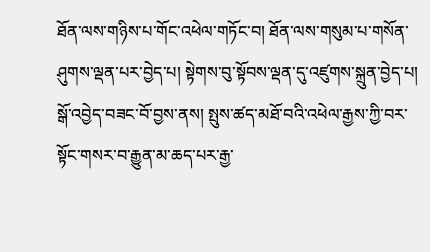ཐོན་ལས་གཉིས་པ་གོང་འཕེལ་གཏོང་བ། ཐོན་ལས་གསུམ་པ་གསོན་ཤུགས་ལྡན་པར་བྱེད་པ། སྟེགས་བུ་སྟོབས་ལྡན་དུ་འཛུགས་སྐྲུན་བྱེད་པ། སྒོ་འབྱེད་བཟང་བོ་བྱས་ནས། སྤུས་ཚད་མཐོ་བའི་འཕེལ་རྒྱས་ཀྱི་བར་སྟོང་གསར་བ་རྒྱུན་མ་ཆད་པར་རྒྱ་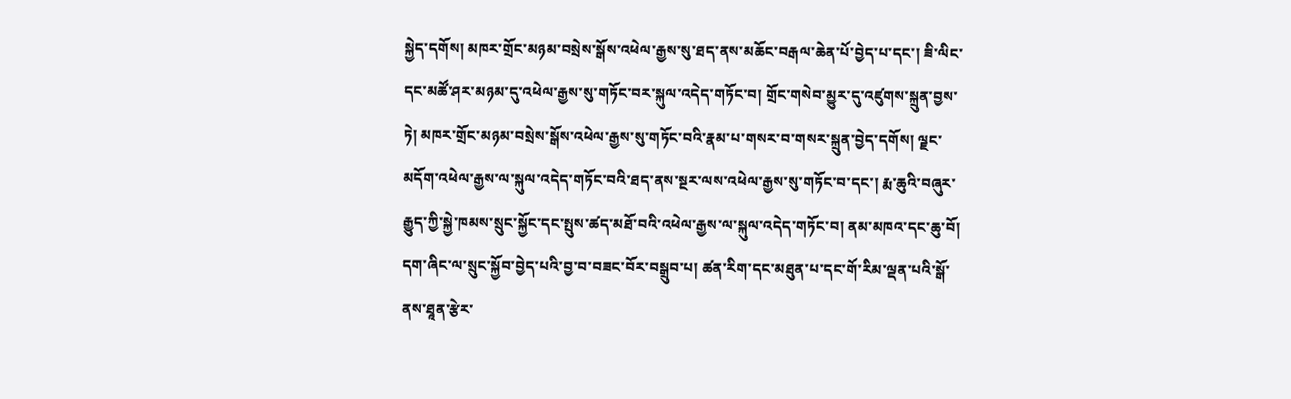སྐྱེད་དགོས། མཁར་གྲོང་མཉམ་བསྲེས་སྒོས་འཕེལ་རྒྱས་སུ་ཐད་ནས་མཆོང་བརྒལ་ཆེན་པོ་བྱེད་པ་དང་། ཟི་ལིང་དང་མཚོ་ཤར་མཉམ་དུ་འཕེལ་རྒྱས་སུ་གཏོང་བར་སྐུལ་འདེད་གཏོང་བ། གྲོང་གསེབ་མྱུར་དུ་འཛུགས་སྐྲུན་བྱས་ཏེ། མཁར་གྲོང་མཉམ་བསྲེས་སྒོས་འཕེལ་རྒྱས་སུ་གཏོང་བའི་རྣམ་པ་གསར་བ་གསར་སྐྲུན་བྱེད་དགོས། ལྗང་མདོག་འཕེལ་རྒྱས་ལ་སྐུལ་འདེད་གཏོང་བའི་ཐད་ནས་སྔར་ལས་འཕེལ་རྒྱས་སུ་གཏོང་བ་དང་། རྨ་ཆུའི་བཞུར་རྒྱུད་ཀྱི་སྐྱེ་ཁམས་སྲུང་སྐྱོང་དང་སྤུས་ཚད་མཐོ་བའི་འཕེལ་རྒྱས་ལ་སྐུལ་འདེད་གཏོང་བ། ནམ་མཁའ་དང་ཆུ་བོ། དག་ཞིང་ལ་སྲུང་སྐྱོབ་བྱེད་པའི་བྱ་བ་བཟང་བོར་བསྒྲུབ་པ། ཚན་རིག་དང་མཐུན་པ་དང་གོ་རིམ་ལྡན་པའི་སྒོ་ནས་ཐཱན་རྩེར་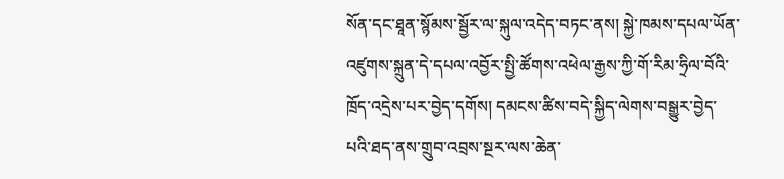སོན་དང་ཐཱན་སྙོམས་སྦྱོར་ལ་སྐུལ་འདེད་བཏང་ནས། སྐྱེ་ཁམས་དཔལ་ཡོན་འཛུགས་སྐྲུན་དེ་དཔལ་འབྱོར་སྤྱི་ཚོགས་འཕེལ་རྒྱས་ཀྱི་གོ་རིམ་ཧྲིལ་བོའི་ཁྲོད་འདྲེས་པར་བྱེད་དགོས། དམངས་ཚིས་བདེ་སྐྱིད་ལེགས་བསྒྱུར་བྱེད་པའི་ཐད་ནས་གྲུབ་འབྲས་སྔར་ལས་ཆེན་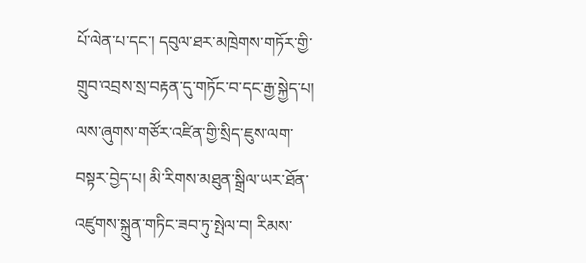པོ་ལེན་པ་དང་། དབུལ་ཐར་མཁྲེགས་གཏོར་གྱི་གྲུབ་འབྲས་སྲ་བརྟན་དུ་གཏོང་བ་དང་རྒྱ་སྐྱེད་པ། ལས་ཞུགས་གཙོར་འཛིན་གྱི་སྲིད་ཇུས་ལག་བསྟར་བྱེད་པ། མི་རིགས་མཐུན་སྒྲིལ་ཡར་ཐོན་འཛུགས་སྐྲུན་གཏིང་ཟབ་ཏུ་སྤེལ་བ། རིམས་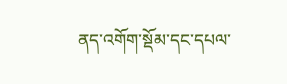ནད་འགོག་སྡོམ་དང་དཔལ་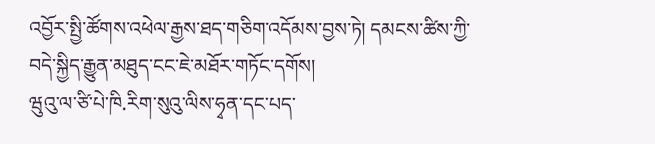འབྱོར་སྤྱི་ཚོགས་འཕེལ་རྒྱས་ཐད་གཅིག་འདོམས་བྱས་ཏེ། དམངས་ཚིས་ཀྱི་བདེ་སྐྱིད་རྒྱུན་མཐུད་ངང་ཇེ་མཐོར་གཏོང་དགོས།
ཝུའུ་ལ་ཙི་པེ་ཁི.རིག་སུའུ་ལིས་ཧྭན་དང་པད་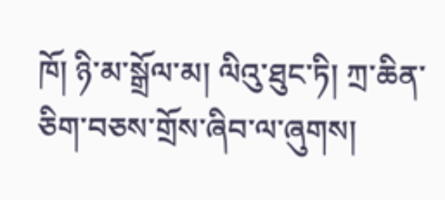ཁོ། ཉི་མ་སྒྲོལ་མ། ལིའུ་ཐུང་ཏི། ཀྲ་ཆིན་ཅིག་བཅས་གྲོས་ཞིབ་ལ་ཞུགས།